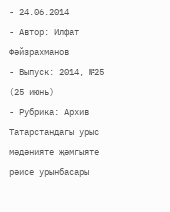- 24.06.2014
- Автор: Илфат Фәйзрахманов
- Выпуск: 2014, №25 (25 июнь)
- Рубрика: Архив
Татарстандагы урыс мәдәнияте җәмгыяте рәисе урынбасары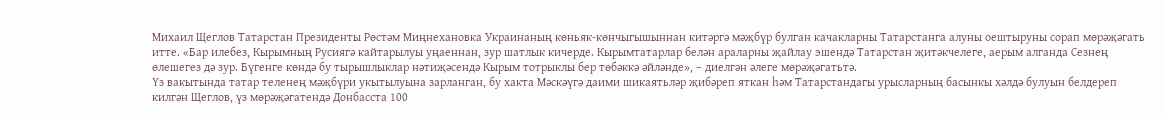Михаил Щеглов Татарстан Президенты Рөстәм Миңнехановка Украинаның көньяк-көнчыгышыннан китәргә мәҗбүр булган качакларны Татарстанга алуны оештыруны сорап мөрәҗәгать итте. «Бар илебез, Кырымның Русиягә кайтарылуы уңаеннан, зур шатлык кичерде. Кырымтатарлар белән араларны җайлау эшендә Татарстан җитәкчелеге, аерым алганда Сезнең өлешегез дә зур. Бүгенге көндә бу тырышлыклар нәтиҗәсендә Кырым тотрыклы бер төбәккә әйләнде», – диелгән әлеге мөрәҗәгатьтә.
Үз вакытында татар теленең мәҗбүри укытылуына зарланган, бу хакта Мәскәүгә даими шикаятьләр җибәреп яткан һәм Татарстандагы урысларның басынкы хәлдә булуын белдереп килгән Щеглов, үз мөрәҗәгатендә Донбасста 100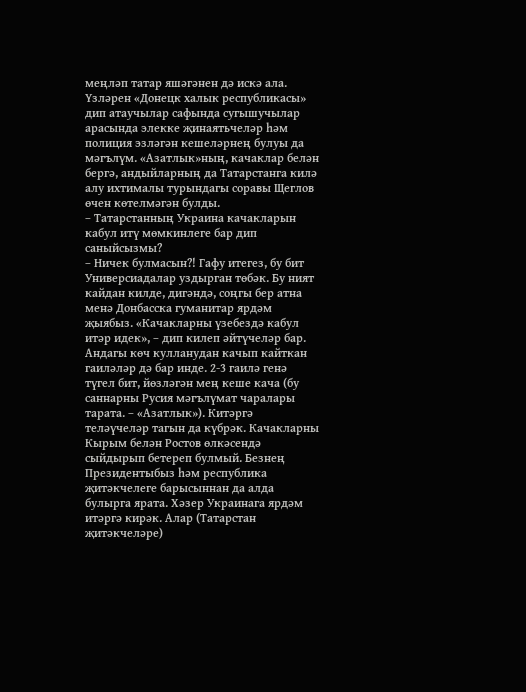меңләп татар яшәгәнен дә искә ала. Үзләрен «Донецк халык республикасы» дип атаучылар сафында сугышучылар арасында элекке җинаятьчеләр һәм полиция эзләгән кешеләрнең булуы да мәгълүм. «Азатлык»ның, качаклар белән бергә, андыйларның да Татарстанга килә алу ихтималы турындагы соравы Щеглов өчен көтелмәгән булды.
– Татарстанның Украина качакларын кабул итү мөмкинлеге бар дип саныйсызмы?
– Ничек булмасын?! Гафу итегез, бу бит Универсиадалар уздырган төбәк. Бу ният кайдан килде, дигәндә, соңгы бер атна менә Донбасска гуманитар ярдәм җыябыз. «Качакларны үзебездә кабул итәр идек», – дип килеп әйтүчеләр бар. Андагы көч кулланудан качып кайткан гаиләләр дә бар инде. 2-3 гаилә генә түгел бит, йөзләгән мең кеше кача (бу саннарны Русия мәгълүмат чаралары тарата. – «Азатлык»). Китәргә теләүчеләр тагын да күбрәк. Качакларны Кырым белән Ростов өлкәсендә сыйдырып бетереп булмый. Безнең Президентыбыз һәм республика җитәкчелеге барысыннан да алда булырга ярата. Хәзер Украинага ярдәм итәргә кирәк. Алар (Татарстан җитәкчеләре)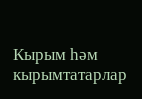Кырым һәм кырымтатарлар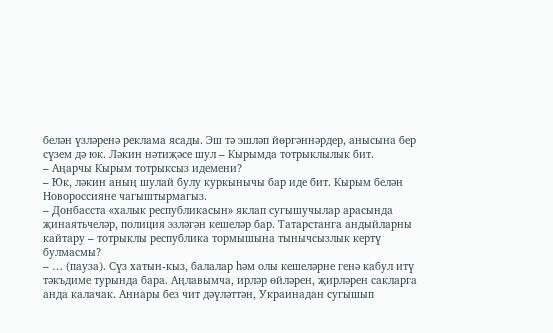белән үзләренә реклама ясады. Эш тә эшләп йөргәннәрдер, анысына бер сүзем дә юк. Ләкин нәтиҗәсе шул – Кырымда тотрыклылык бит.
– Аңарчы Кырым тотрыксыз идемени?
– Юк, ләкин аның шулай булу куркынычы бар иде бит. Кырым белән Новороссияне чагыштырмагыз.
– Донбасста «халык республикасын» яклап сугышучылар арасында җинаятьчеләр, полиция эзләгән кешеләр бар. Татарстанга андыйларны кайтару – тотрыклы республика тормышына тынычсызлык кертү булмасмы?
– … (пауза). Сүз хатын-кыз, балалар һәм олы кешеләрне генә кабул итү тәкъдиме турында бара. Аңлавымча, ирләр өйләрен, җирләрен сакларга анда калачак. Аннары без чит дәүләттән, Украинадан сугышып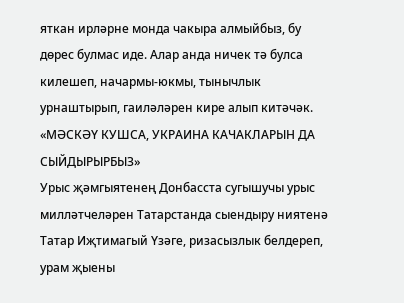яткан ирләрне монда чакыра алмыйбыз, бу дөрес булмас иде. Алар анда ничек тә булса килешеп, начармы-юкмы, тынычлык урнаштырып, гаиләләрен кире алып китәчәк.
«МӘСКӘҮ КУШСА, УКРАИНА КАЧАКЛАРЫН ДА СЫЙДЫРЫРБЫЗ»
Урыс җәмгыятенең Донбасста сугышучы урыс милләтчеләрен Татарстанда сыендыру ниятенә Татар Иҗтимагый Үзәге, ризасызлык белдереп, урам җыены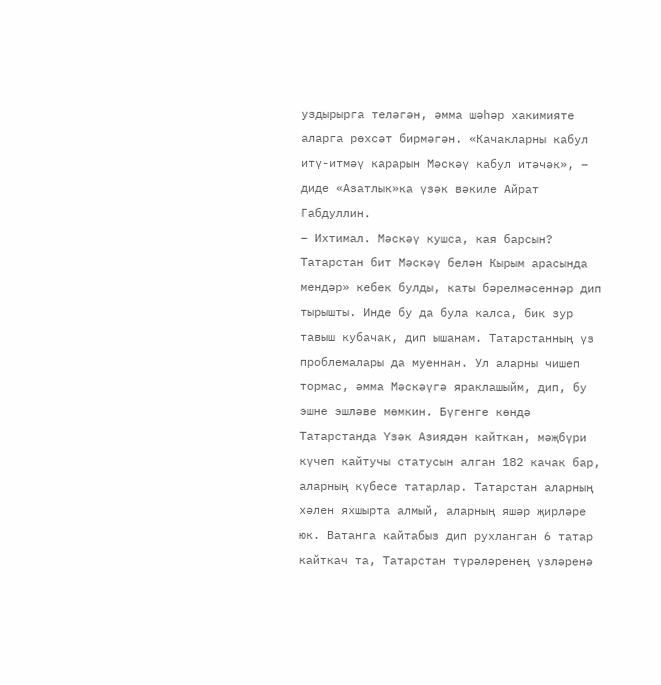уздырырга теләгән, әмма шәһәр хакимияте аларга рөхсәт бирмәгән. «Качакларны кабул итү-итмәү карарын Мәскәү кабул итәчәк», – диде «Азатлык»ка үзәк вәкиле Айрат Габдуллин.
– Ихтимал. Мәскәү кушса, кая барсын? Татарстан бит Мәскәү белән Кырым арасында мендәр» кебек булды, каты бәрелмәсеннәр дип тырышты. Инде бу да була калса, бик зур тавыш кубачак, дип ышанам. Татарстанның үз проблемалары да муеннан. Ул аларны чишеп тормас, әмма Мәскәүгә яраклашыйм, дип, бу эшне эшләве мөмкин. Бүгенге көндә Татарстанда Үзәк Азиядән кайткан, мәҗбүри күчеп кайтучы статусын алган 182 качак бар, аларның күбесе татарлар. Татарстан аларның хәлен яхшырта алмый, аларның яшәр җирләре юк. Ватанга кайтабыз дип рухланган 6 татар кайткач та, Татарстан түрәләренең үзләренә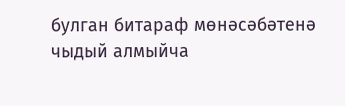булган битараф мөнәсәбәтенә чыдый алмыйча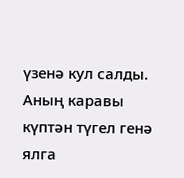үзенә кул салды.
Аның каравы күптән түгел генә ялга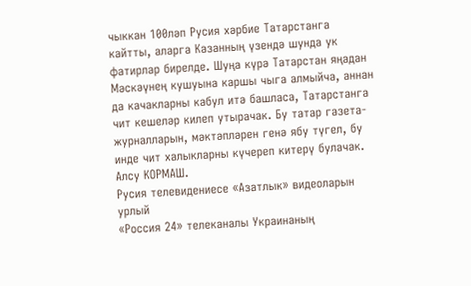чыккан 100ләп Русия хәрбие Татарстанга кайтты, аларга Казанның үзендә шунда ук фатирлар бирелде. Шуңа күрә Татарстан яңадан Мәскәүнең кушуына каршы чыга алмыйча, аннан да качакларны кабул итә башласа, Татарстанга чит кешеләр килеп утырачак. Бу татар газета-журналларын, мәктәпләрен генә ябу түгел, бу инде чит халыкларны күчереп китерү булачак.
Алсу КОРМАШ.
Русия телевидениесе «Азатлык» видеоларын урлый
«Россия 24» телеканалы Украинаның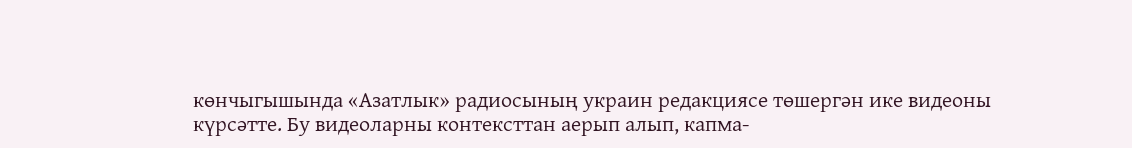көнчыгышында «Азатлык» радиосының украин редакциясе төшергән ике видеоны күрсәтте. Бу видеоларны контексттан аерып алып, капма-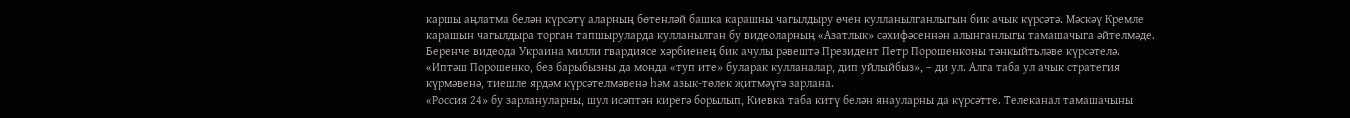каршы аңлатма белән күрсәтү аларның бөтенләй башка карашны чагылдыру өчен кулланылганлыгын бик ачык күрсәтә. Мәскәү Кремле карашын чагылдыра торган тапшыруларда кулланылган бу видеоларның «Азатлык» сәхифәсеннән алынганлыгы тамашачыга әйтелмәде.
Беренче видеода Украина милли гвардиясе хәрбиенең бик ачулы рәвештә Президент Петр Порошенконы тәнкыйтьләве күрсәтелә. «Иптәш Порошенко, без барыбызны да монда «туп ите» буларак кулланалар, дип уйлыйбыз», – ди ул. Алга таба ул ачык стратегия күрмәвенә, тиешле ярдәм күрсәтелмәвенә һәм азык-төлек җитмәүгә зарлана.
«Россия 24» бу зарлануларны, шул исәптән кирегә борылып, Киевка таба китү белән янауларны да күрсәтте. Телеканал тамашачыны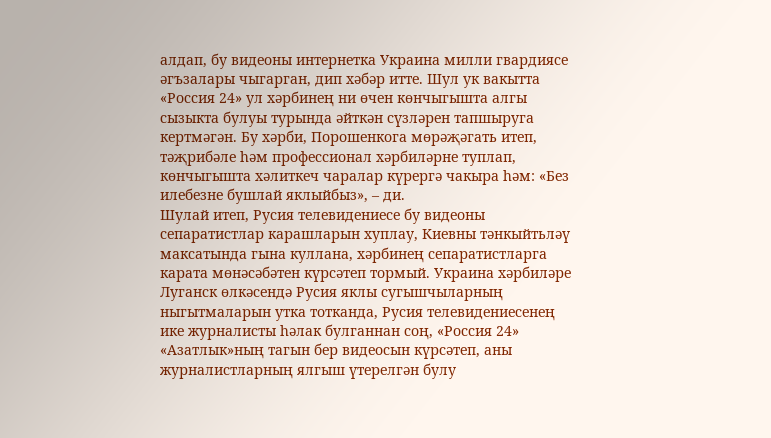алдап, бу видеоны интернетка Украина милли гвардиясе әгъзалары чыгарган, дип хәбәр итте. Шул ук вакытта «Россия 24» ул хәрбинең ни өчен көнчыгышта алгы сызыкта булуы турында әйткән сүзләрен тапшыруга кертмәгән. Бу хәрби, Порошенкога мөрәҗәгать итеп, тәҗрибәле һәм профессионал хәрбиләрне туплап, көнчыгышта хәлиткеч чаралар күрергә чакыра һәм: «Без илебезне бушлай яклыйбыз», – ди.
Шулай итеп, Русия телевидениесе бу видеоны сепаратистлар карашларын хуплау, Киевны тәнкыйтьләү максатында гына куллана, хәрбинең сепаратистларга карата мөнәсәбәтен күрсәтеп тормый. Украина хәрбиләре Луганск өлкәсендә Русия яклы сугышчыларның ныгытмаларын утка тотканда, Русия телевидениесенең ике журналисты һәлак булганнан соң, «Россия 24» «Азатлык»ның тагын бер видеосын күрсәтеп, аны журналистларның ялгыш үтерелгән булу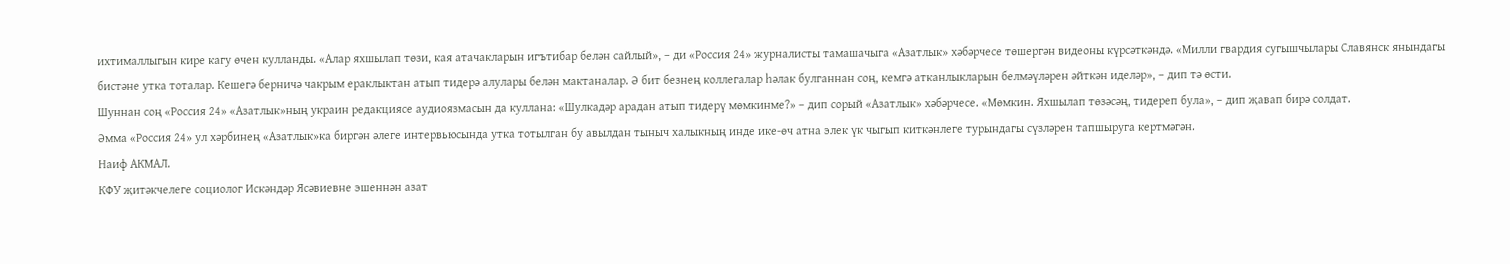ихтималлыгын кире кагу өчен кулланды. «Алар яхшылап төзи, кая атачакларын игътибар белән сайлый», – ди «Россия 24» журналисты тамашачыга «Азатлык» хәбәрчесе төшергән видеоны күрсәткәндә. «Милли гвардия сугышчылары Славянск янындагы бистәне утка тоталар. Кешегә берничә чакрым ераклыктан атып тидерә алулары белән мактаналар. Ә бит безнең коллегалар һәлак булганнан соң, кемгә атканлыкларын белмәүләрен әйткән иделәр», – дип тә өсти.
Шуннан соң «Россия 24» «Азатлык»ның украин редакциясе аудиоязмасын да куллана: «Шулкадәр арадан атып тидерү мөмкинме?» – дип сорый «Азатлык» хәбәрчесе. «Мөмкин. Яхшылап төзәсәң, тидереп була», – дип җавап бирә солдат.
Әмма «Россия 24» ул хәрбинең «Азатлык»ка биргән әлеге интервьюсында утка тотылган бу авылдан тыныч халыкның инде ике-өч атна элек үк чыгып киткәнлеге турындагы сүзләрен тапшыруга кертмәгән.
Наиф АКМАЛ.
КФУ җитәкчелеге социолог Искәндәр Ясәвиевне эшеннән азат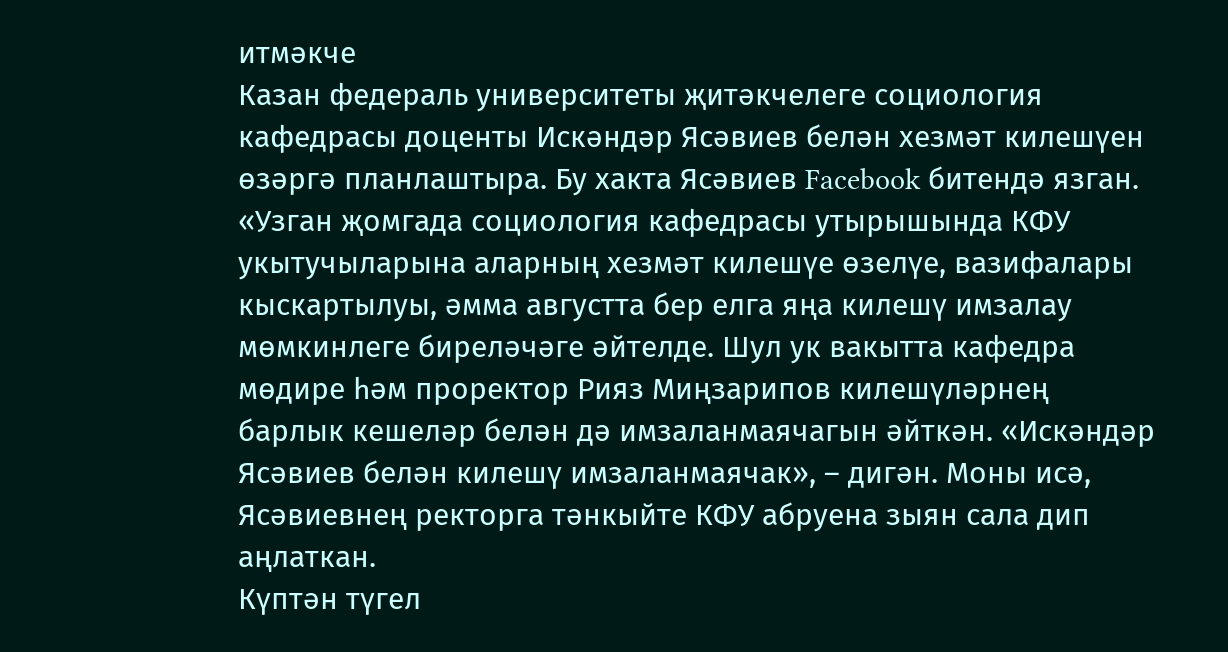итмәкче
Казан федераль университеты җитәкчелеге социология кафедрасы доценты Искәндәр Ясәвиев белән хезмәт килешүен өзәргә планлаштыра. Бу хакта Ясәвиев Facebook битендә язган.
«Узган җомгада социология кафедрасы утырышында КФУ укытучыларына аларның хезмәт килешүе өзелүе, вазифалары кыскартылуы, әмма августта бер елга яңа килешү имзалау мөмкинлеге биреләчәге әйтелде. Шул ук вакытта кафедра мөдире һәм проректор Рияз Миңзарипов килешүләрнең барлык кешеләр белән дә имзаланмаячагын әйткән. «Искәндәр Ясәвиев белән килешү имзаланмаячак», – дигән. Моны исә, Ясәвиевнең ректорга тәнкыйте КФУ абруена зыян сала дип аңлаткан.
Күптән түгел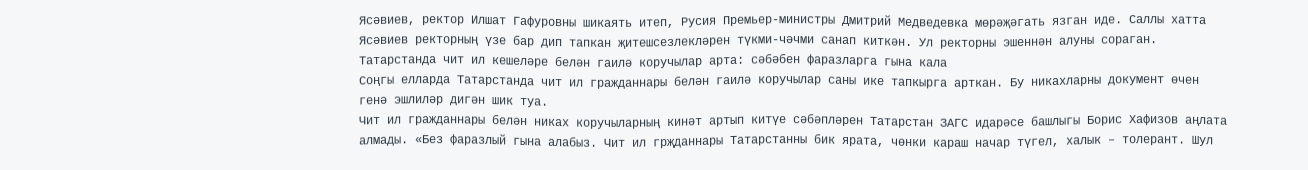Ясәвиев, ректор Илшат Гафуровны шикаять итеп, Русия Премьер-министры Дмитрий Медведевка мөрәҗәгать язган иде. Саллы хатта Ясәвиев ректорның үзе бар дип тапкан җитешсезлекләрен түкми-чәчми санап киткән. Ул ректорны эшеннән алуны сораган.
Татарстанда чит ил кешеләре белән гаилә коручылар арта: сәбәбен фаразларга гына кала
Соңгы елларда Татарстанда чит ил гражданнары белән гаилә коручылар саны ике тапкырга арткан. Бу никахларны документ өчен генә эшлиләр дигән шик туа.
Чит ил гражданнары белән никах коручыларның кинәт артып китүе сәбәпләрен Татарстан ЗАГС идарәсе башлыгы Борис Хафизов аңлата алмады. «Без фаразлый гына алабыз. Чит ил грҗданнары Татарстанны бик ярата, чөнки караш начар түгел, халык – толерант. Шул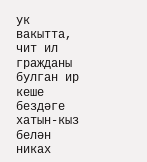ук вакытта, чит ил гражданы булган ир кеше бездәге хатын-кыз белән никах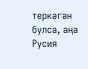теркәгән булса, аңа Русия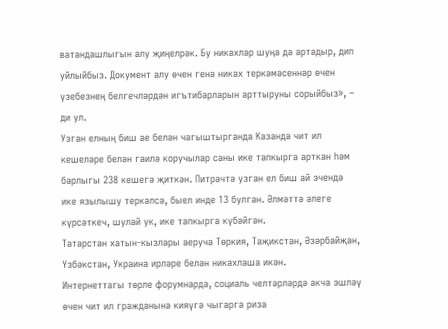ватандашлыгын алу җиңелрәк. Бу никахлар шуңа да артадыр, дип уйлыйбыз. Документ алу өчен генә никах теркәмәсеннәр өчен үзебезнең белгечләрдән игътибарларын арттыруны сорыйбыз», – ди ул.
Узган елның биш ае белән чагыштырганда Казанда чит ил кешеләре белән гаилә коручылар саны ике тапкырга арткан һәм барлыгы 238 кешегә җиткән. Питрәчтә узган ел биш ай эчендә ике язылышу теркәлсә, быел инде 13 булган. Әлмәттә әлеге күрсәткеч, шулай ук, ике тапкырга күбәйгән.
Татарстан хатын-кызлары аеруча Төркия, Таҗикстан, Әзәрбайҗан, Үзбәкстан, Украина ирләре белән никахлаша икән.
Интернеттагы төрле форумнарда, социаль челтәрләрдә акча эшләү өчен чит ил гражданына кияүгә чыгарга риза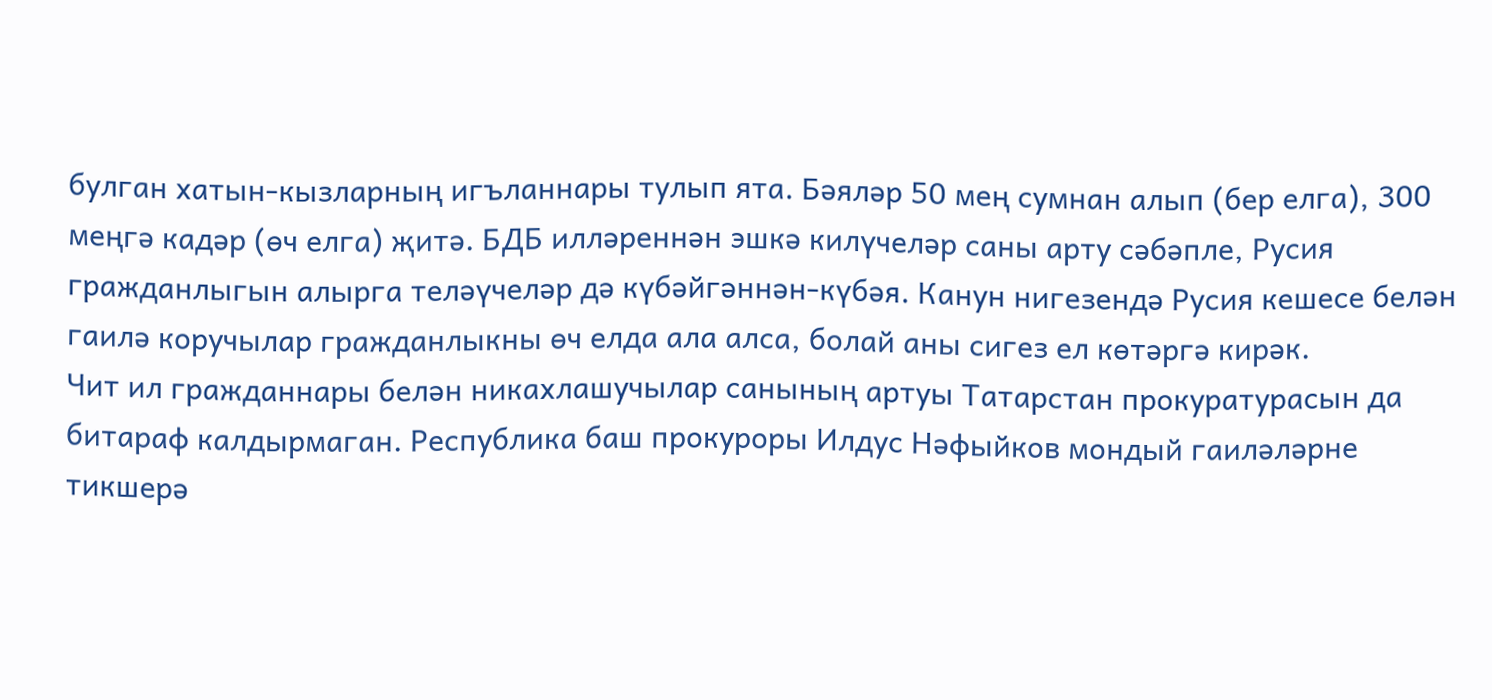булган хатын-кызларның игъланнары тулып ята. Бәяләр 50 мең сумнан алып (бер елга), 300 меңгә кадәр (өч елга) җитә. БДБ илләреннән эшкә килүчеләр саны арту сәбәпле, Русия гражданлыгын алырга теләүчеләр дә күбәйгәннән-күбәя. Канун нигезендә Русия кешесе белән гаилә коручылар гражданлыкны өч елда ала алса, болай аны сигез ел көтәргә кирәк.
Чит ил гражданнары белән никахлашучылар санының артуы Татарстан прокуратурасын да битараф калдырмаган. Республика баш прокуроры Илдус Нәфыйков мондый гаиләләрне тикшерә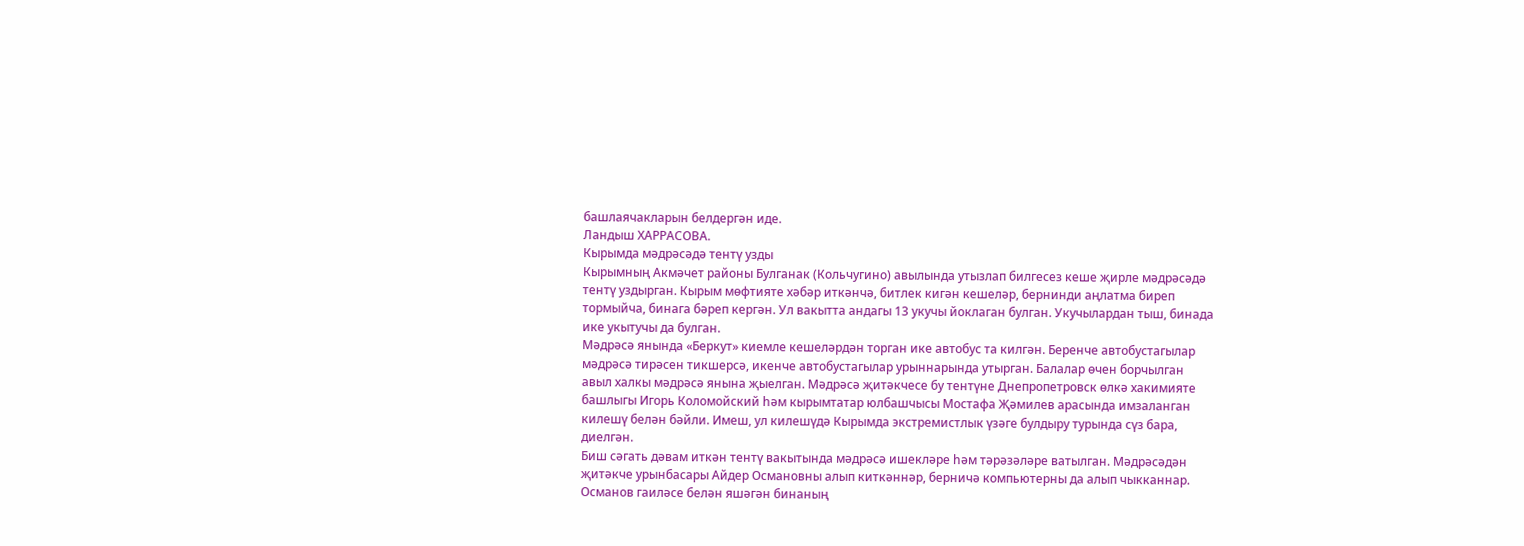башлаячакларын белдергән иде.
Ландыш ХАРРАСОВА.
Кырымда мәдрәсәдә тентү узды
Кырымның Акмәчет районы Булганак (Кольчугино) авылында утызлап билгесез кеше җирле мәдрәсәдә тентү уздырган. Кырым мөфтияте хәбәр иткәнчә, битлек кигән кешеләр, бернинди аңлатма биреп тормыйча, бинага бәреп кергән. Ул вакытта андагы 13 укучы йоклаган булган. Укучылардан тыш, бинада ике укытучы да булган.
Мәдрәсә янында «Беркут» киемле кешеләрдән торган ике автобус та килгән. Беренче автобустагылар мәдрәсә тирәсен тикшерсә, икенче автобустагылар урыннарында утырган. Балалар өчен борчылган авыл халкы мәдрәсә янына җыелган. Мәдрәсә җитәкчесе бу тентүне Днепропетровск өлкә хакимияте башлыгы Игорь Коломойский һәм кырымтатар юлбашчысы Мостафа Җәмилев арасында имзаланган килешү белән бәйли. Имеш, ул килешүдә Кырымда экстремистлык үзәге булдыру турында сүз бара, диелгән.
Биш сәгать дәвам иткән тентү вакытында мәдрәсә ишекләре һәм тәрәзәләре ватылган. Мәдрәсәдән җитәкче урынбасары Айдер Османовны алып киткәннәр, берничә компьютерны да алып чыкканнар. Османов гаиләсе белән яшәгән бинаның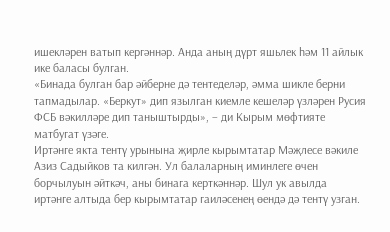ишекләрен ватып кергәннәр. Анда аның дүрт яшьлек һәм 11 айлык ике баласы булган.
«Бинада булган бар әйберне дә тентеделәр, әмма шикле берни тапмадылар. «Беркут» дип язылган киемле кешеләр үзләрен Русия ФСБ вәкилләре дип таныштырды», – ди Кырым мөфтияте матбугат үзәге.
Иртәнге якта тентү урынына җирле кырымтатар Мәҗлесе вәкиле Азиз Садыйков та килгән. Ул балаларның иминлеге өчен борчылуын әйткәч, аны бинага керткәннәр. Шул ук авылда иртәнге алтыда бер кырымтатар гаиләсенең өендә дә тентү узган.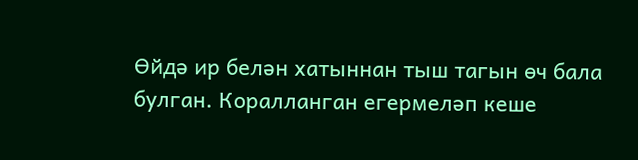Өйдә ир белән хатыннан тыш тагын өч бала булган. Коралланган егермеләп кеше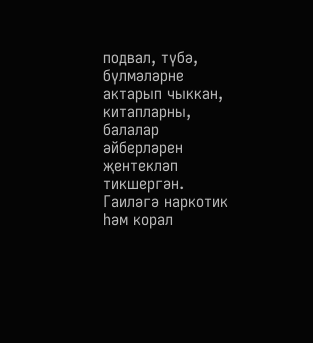подвал, түбә, бүлмәләрне актарып чыккан, китапларны, балалар әйберләрен җентекләп тикшергән. Гаиләгә наркотик һәм корал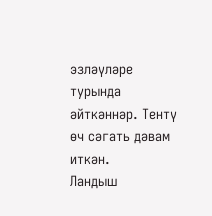эзләүләре турында әйткәннәр. Тентү өч сәгать дәвам иткән.
Ландыш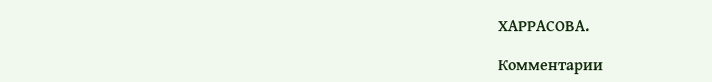ХАРРАСОВА.

Комментарии